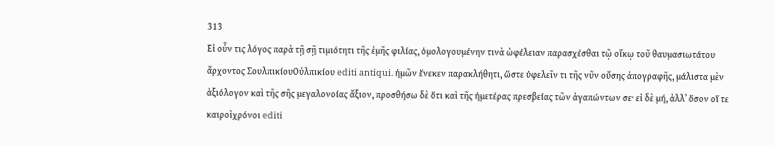313
Εἰ οὖν τις λόγος παρὰ τῇ σῇ τιμιότητι τῆς ἐμῆς φιλίας, ὁμολογουμένην τινὰ ὠφέλειαν παρασχέσθαι τῷ οἴκῳ τοῦ θαυμασιωτάτου ἄρχοντος ΣουλπικίουΟὐλπικίου editi antiqui. ἡμῶν ἕνεκεν παρακλήθητι, ὥστε ὑφελεῖν τι τῆς νῦν οὔσης ἀπογραφῆς, μάλιστα μὲν ἀξιόλογον καὶ τῆς σῆς μεγαλονοίας ἄξιον, προσθήσω δὲ ὅτι καὶ τῆς ἡμετέρας πρεσβείας τῶν ἀγαπώντων σε· εἰ δὲ μή, ἀλλʼ ὅσον οἵ τε καιροὶχρόνοι editi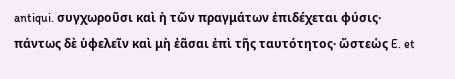antiqui. συγχωροῦσι καὶ ἡ τῶν πραγμάτων ἐπιδέχεται φύσις· πάντως δὲ ὑφελεῖν καὶ μὴ ἐᾶσαι ἐπὶ τῆς ταυτότητος· ὥστεὡς E. et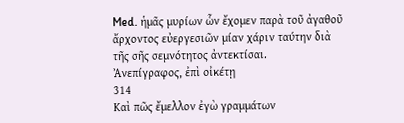Med. ἡμᾶς μυρίων ὧν ἔχομεν παρὰ τοῦ ἀγαθοῦ ἄρχοντος εὐεργεσιῶν μίαν χάριν ταύτην διὰ τῆς σῆς σεμνότητος ἀντεκτίσαι.
Ἀνεπίγραφος, ἐπὶ οἰκέτῃ
314
Καὶ πῶς ἔμελλον ἐγὼ γραμμάτων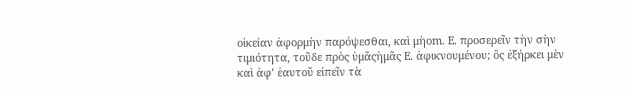οἰκείαν ἀφορμὴν παρόψεσθαι, καὶ μὴom. E. προσερεῖν τὴν σὴν τιμιότητα, τοῦδε πρὸς ὑμᾶςἡμᾶς E. ἀφικνουμένου; ὃς ἐξήρκει μὲν καὶ ἀφʼ ἑαυτοῦ εἰπεῖν τὰ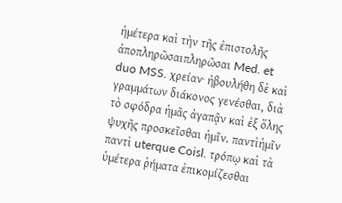ἡμέτερα καὶ τὴν τῆς ἐπιστολῆς ἀποπληρῶσαιπληρῶσαι Med. et duo MSS. χρείαν· ἠβουλήθη δὲ καὶ γραμμάτων διάκονος γενέσθαι, διὰ τὸ σφόδρα ἡμᾶς ἀγαπᾷν καὶ ἐξ ὅλης ψυχῆς προσκεῖσθαι ἡμῖν. παντὶἡμῖν παντὶ uterque Coisl. τρόπῳ καὶ τὰ ὑμέτερα ῥήματα ἐπικομίζεσθαι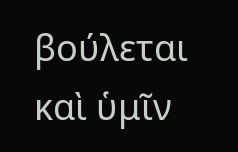βούλεται καὶ ὑμῖν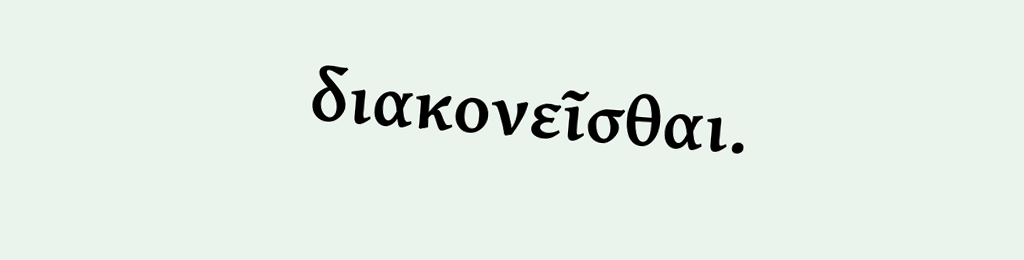διακονεῖσθαι.